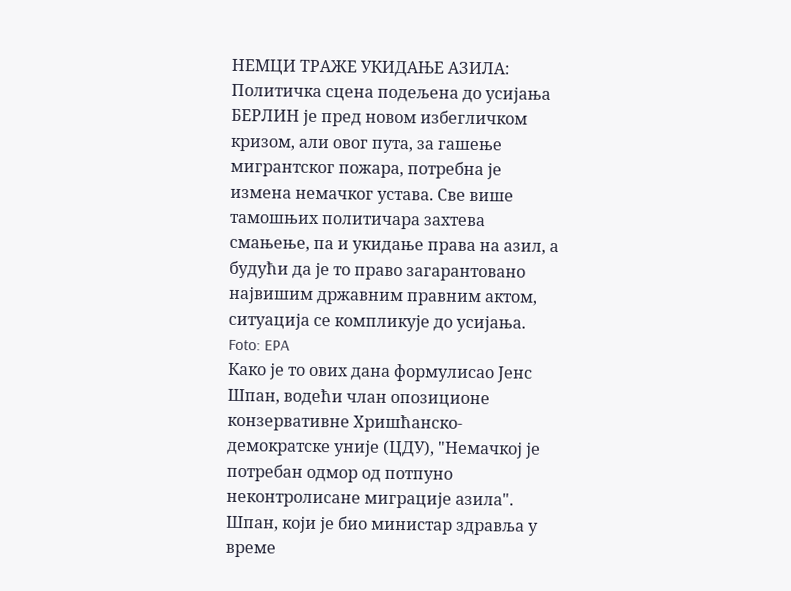НЕМЦИ ТРАЖЕ УКИДАЊЕ АЗИЛА: Политичка сцена подељена до усијања
БЕРЛИН је пред новом избегличком кризом, али овог пута, за гашење мигрантског пожара, потребна је измена немачког устава. Све више тамошњих политичара захтева смањење, па и укидање права на азил, а будући да је то право загарантовано највишим државним правним актом, ситуација се компликује до усијања.
Foto: EPA
Како је то ових дана формулисао Јенс Шпан, водећи члан опозиционе конзервативне Хришћанско-демократске уније (ЦДУ), "Немачкој је потребан одмор од потпуно неконтролисане миграције азила". Шпан, који је био министар здравља у време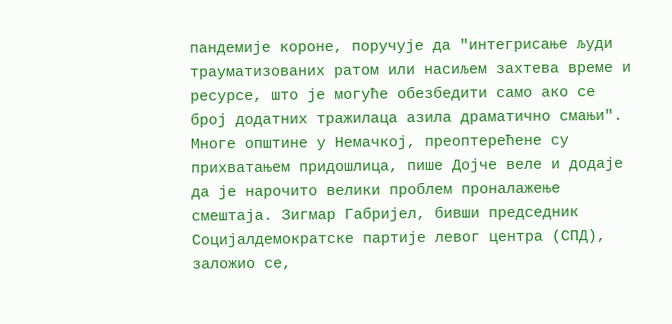пандемије короне, поручује да "интегрисање људи трауматизованих ратом или насиљем захтева време и ресурсе, што је могуће обезбедити само ако се број додатних тражилаца азила драматично смањи".
Многе општине у Немачкој, преоптерећене су прихватањем придошлица, пише Дојче веле и додаје да је нарочито велики проблем проналажење смештаја. Зигмар Габријел, бивши председник Социјалдемократске партије левог центра (СПД), заложио се,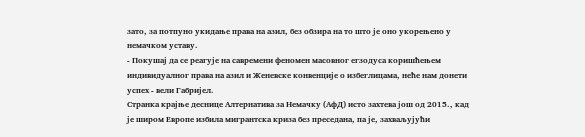зато, за потпуно укидање права на азил, без обзира на то што је оно укорењено у немачком уставу.
- Покушај да се реагује на савремени феномен масовног егзодуса коришћењем индивидуалног права на азил и Женевске конвенције о избеглицама, неће нам донети успех - вели Габријел.
Странка крајње деснице Алтернатива за Немачку (АфД) исто захтева још од 2015., кад је широм Европе избила мигрантска криза без преседана, па је, захваљујући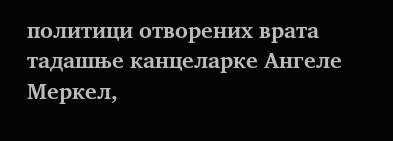политици отворених врата тадашње канцеларке Ангеле Меркел,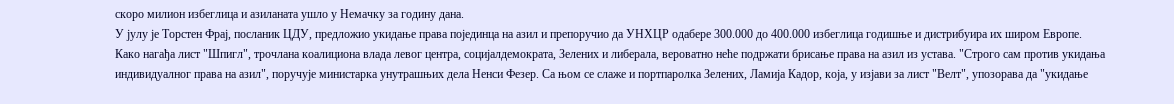скоро милион избеглица и азиланата ушло у Немачку за годину дана.
У јулу је Торстен Фрај, посланик ЦДУ, предложио укидање права појединца на азил и препоручио да УНХЦР одабере 300.000 до 400.000 избеглица годишње и дистрибуира их широм Европе.
Како нагађа лист "Шпигл", трочлана коалициона влада левог центра, социјалдемократа, Зелених и либерала, вероватно неће подржати брисање права на азил из устава. "Строго сам против укидања индивидуалног права на азил", поручује министарка унутрашњих дела Ненси Фезер. Са њом се слаже и портпаролка Зелених, Ламија Кадор, која, у изјави за лист "Велт", упозорава да "укидање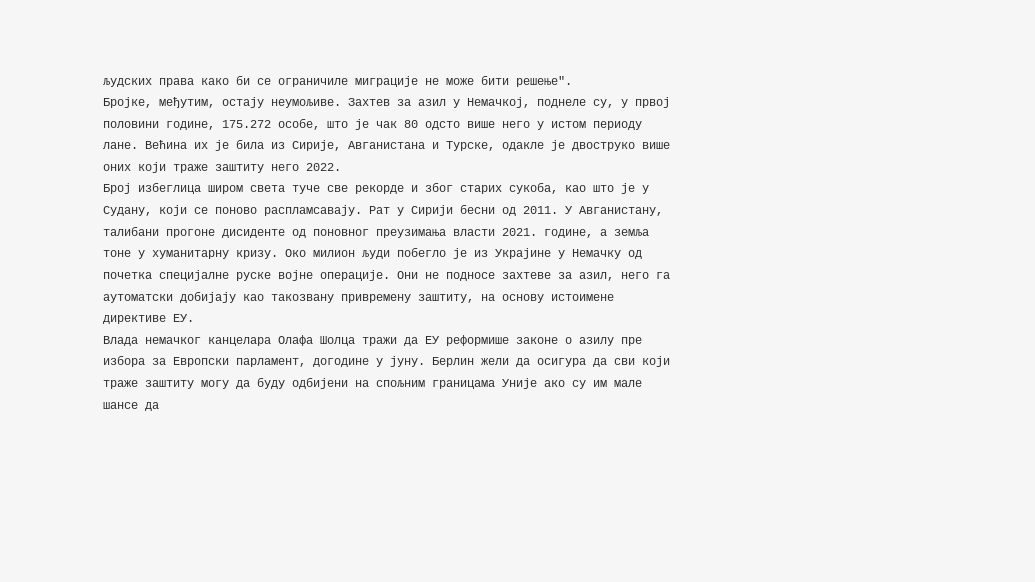људских права како би се ограничиле миграције не може бити решење".
Бројке, међутим, остају неумољиве. Захтев за азил у Немачкој, поднеле су, у првој половини године, 175.272 особе, што је чак 80 одсто више него у истом периоду лане. Већина их је била из Сирије, Авганистана и Турске, одакле је двоструко више оних који траже заштиту него 2022.
Број избеглица широм света туче све рекорде и због старих сукоба, као што је у Судану, који се поново распламсавају. Рат у Сирији бесни од 2011. У Авганистану, талибани прогоне дисиденте од поновног преузимања власти 2021. године, а земља тоне у хуманитарну кризу. Око милион људи побегло је из Украјине у Немачку од почетка специјалне руске војне операције. Они не подносе захтеве за азил, него га аутоматски добијају као такозвану привремену заштиту, на основу истоимене директиве ЕУ.
Влада немачког канцелара Олафа Шолца тражи да ЕУ реформише законе о азилу пре избора за Европски парламент, догодине у јуну. Берлин жели да осигура да сви који траже заштиту могу да буду одбијени на спољним границама Уније ако су им мале шансе да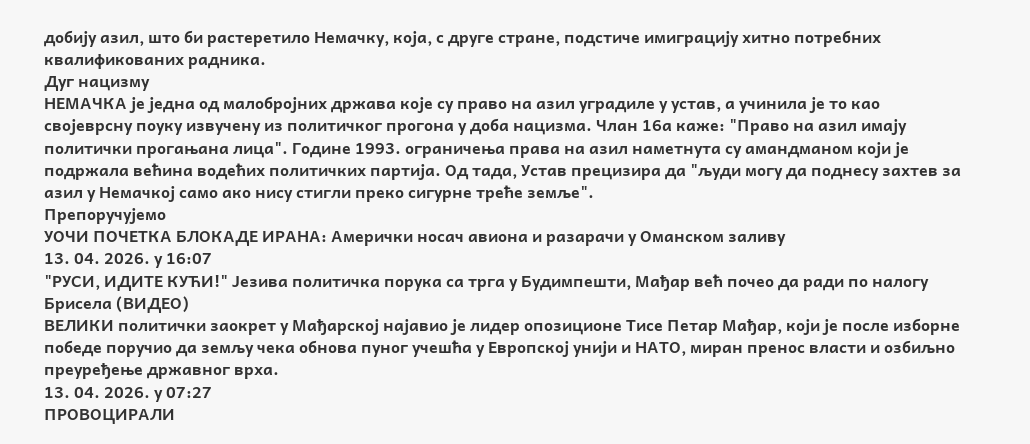добију азил, што би растеретило Немачку, која, с друге стране, подстиче имиграцију хитно потребних квалификованих радника.
Дуг нацизму
НЕМАЧКА је једна од малобројних држава које су право на азил уградиле у устав, а учинила је то као својеврсну поуку извучену из политичког прогона у доба нацизма. Члан 16а каже: "Право на азил имају политички прогањана лица". Године 1993. ограничења права на азил наметнута су амандманом који је подржала већина водећих политичких партија. Од тада, Устав прецизира да "људи могу да поднесу захтев за азил у Немачкој само ако нису стигли преко сигурне треће земље".
Препоручујемо
УОЧИ ПОЧЕТКА БЛОКАДЕ ИРАНА: Амерички носач авиона и разарачи у Оманском заливу
13. 04. 2026. у 16:07
"РУСИ, ИДИТЕ КУЋИ!" Језива политичка порука са трга у Будимпешти, Мађар већ почео да ради по налогу Брисела (ВИДЕО)
ВЕЛИКИ политички заокрет у Мађарској најавио је лидер опозиционе Тисе Петар Мађар, који је после изборне победе поручио да земљу чека обнова пуног учешћа у Европској унији и НАТО, миран пренос власти и озбиљно преуређење државног врха.
13. 04. 2026. у 07:27
ПРОВОЦИРАЛИ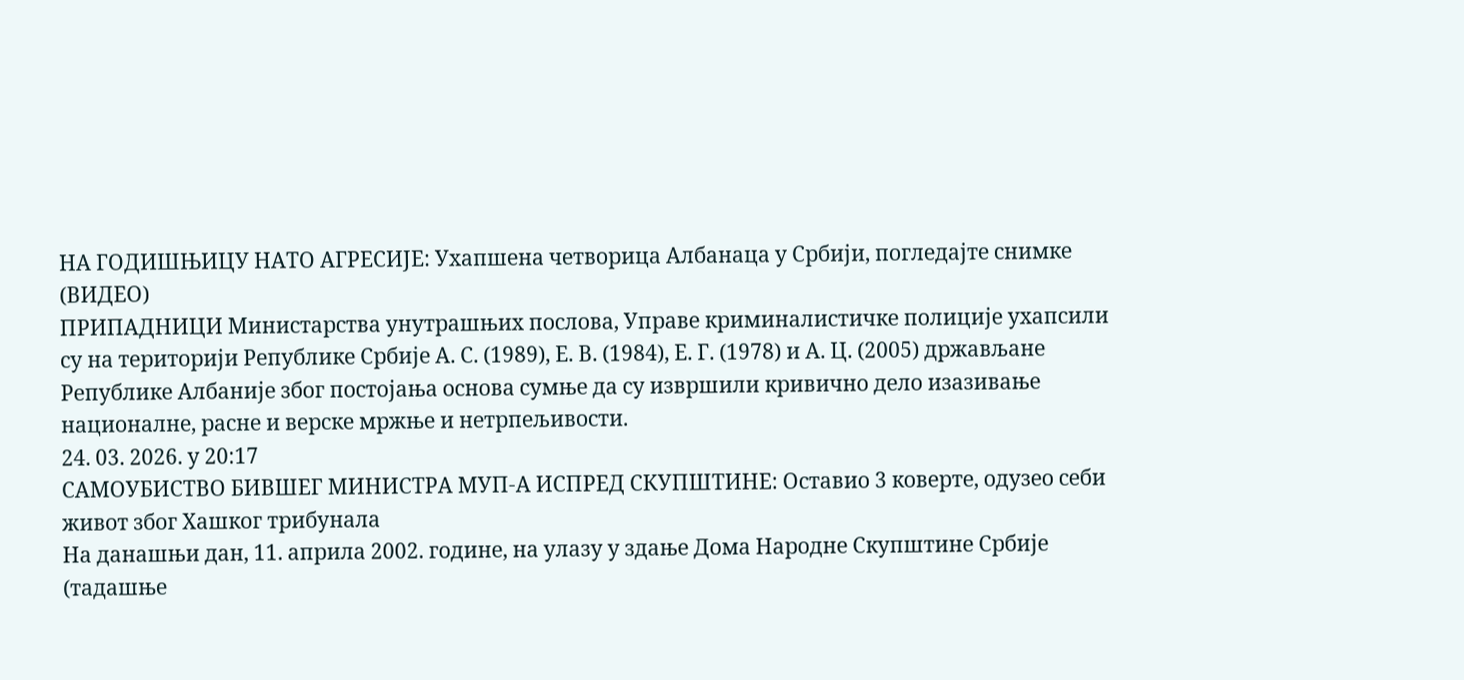НА ГОДИШЊИЦУ НАТО АГРЕСИЈЕ: Ухапшена четворица Албанаца у Србији, погледајте снимке (ВИДЕО)
ПРИПАДНИЦИ Министарства унутрашњих послова, Управе криминалистичке полиције ухапсили су на територији Републике Србије А. С. (1989), Е. В. (1984), Е. Г. (1978) и А. Ц. (2005) држављане Републике Албаније због постојања основа сумње да су извршили кривично дело изазивање националне, расне и верске мржње и нетрпељивости.
24. 03. 2026. у 20:17
САМОУБИСТВО БИВШЕГ МИНИСТРА МУП-А ИСПРЕД СКУПШТИНЕ: Оставио 3 коверте, одузео себи живот због Хашког трибунала
На данашњи дан, 11. априла 2002. године, на улазу у здање Дома Народне Скупштине Србије (тадашње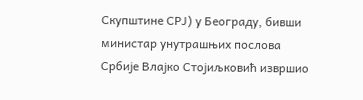Скупштине СРЈ) у Београду, бивши министар унутрашњих послова Србије Влајко Стојиљковић извршио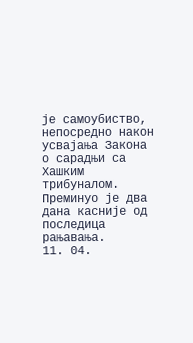је самоубиство, непосредно након усвајања Закона о сарадњи са Хашким трибуналом. Преминуо је два дана касније од последица рањавања.
11. 04.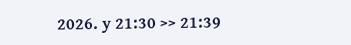2026. у 21:30 >> 21:39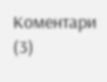Коментари (3)